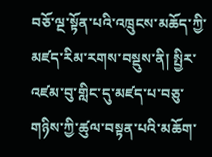བཅོ་ལྔ་སྟོན་པའི་འཁྲུངས་མཆོད་ཀྱི་མཛད་རིམ་རགས་བསྡུས་ནི། སྤྱིར་འཛམ་བུ་གླིང་དུ་མཛད་པ་བཅུ་གཉིས་ཀྱི་ཚུལ་བསྟན་པའི་མཆོག་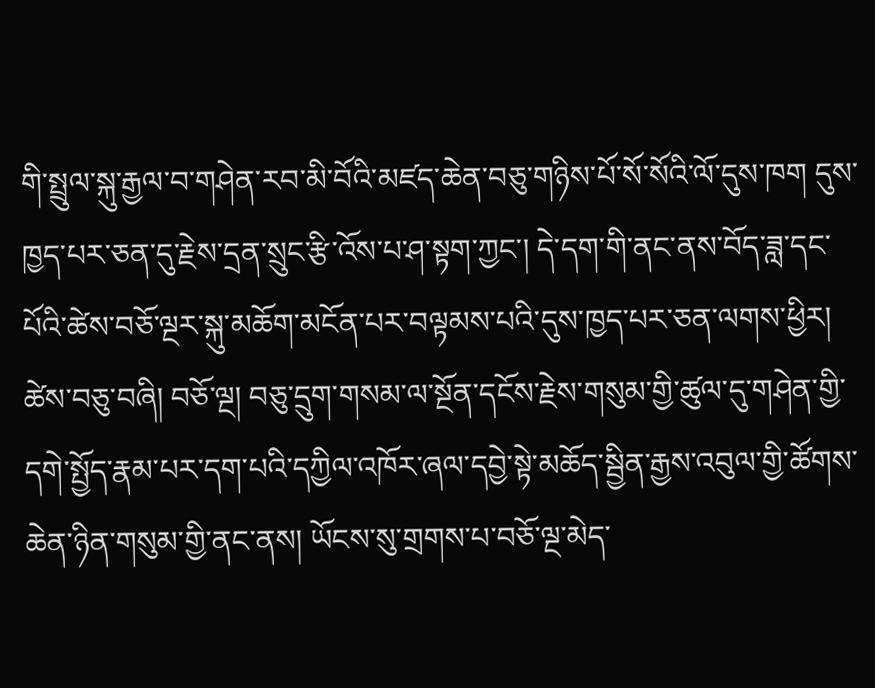གི་སྤྲུལ་སྐུ་རྒྱལ་བ་གཤེན་རབ་མི་བོའི་མཛད་ཆེན་བཅུ་གཉིས་པོ་སོ་སོའི་ལོ་དུས་ཁག དུས་ཁྱད་པར་ཅན་དུ་རྗེས་དྲན་སྲུང་རྩི་འོས་པ་ཤ་སྟག་ཀྱང་། དེ་དག་གི་ནང་ནས་བོད་ཟླ་དང་པོའི་ཚེས་བཅོ་ལྔར་སྐུ་མཆོག་མངོན་པར་བལྟམས་པའི་དུས་ཁྱད་པར་ཅན་ལགས་ཕྱིར། ཚེས་བཅུ་བཞི། བཅོ་ལྔ། བཅུ་དྲུག་གསམ་ལ་སྔོན་དངོས་རྗེས་གསུམ་གྱི་ཚུལ་དུ་གཤེན་གྱི་དགེ་སྤྱོད་རྣམ་པར་དག་པའི་དཀྱིལ་འཁོར་ཞལ་དབྱེ་སྟེ་མཆོད་སྦྱིན་རྒྱས་འབུལ་གྱི་ཚོགས་ཆེན་ཉིན་གསུམ་གྱི་ནང་ནས། ཡོངས་སུ་གྲགས་པ་བཅོ་ལྔ་མེད་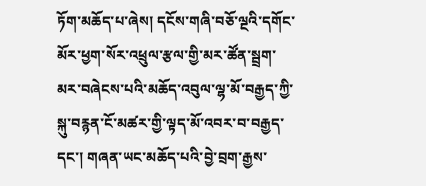ཏོག་མཆོད་པ་ཞེས། དངོས་གཞི་བཅོ་ལྔའི་དགོང་མོར་ཕྱག་སོར་འཕྲུལ་རྩལ་གྱི་མར་ཚོན་སྦྲག་མར་བཞེངས་པའི་མཆོད་འབུལ་ལྷ་མོ་བརྒྱད་ཀྱི་སྐུ་བརྙན་ངོ་མཚར་གྱི་ལྟད་མོ་འབར་བ་བརྒྱད་དང་། གཞན་ཡང་མཆོད་པའི་བྱེ་བྲག་རྒྱས་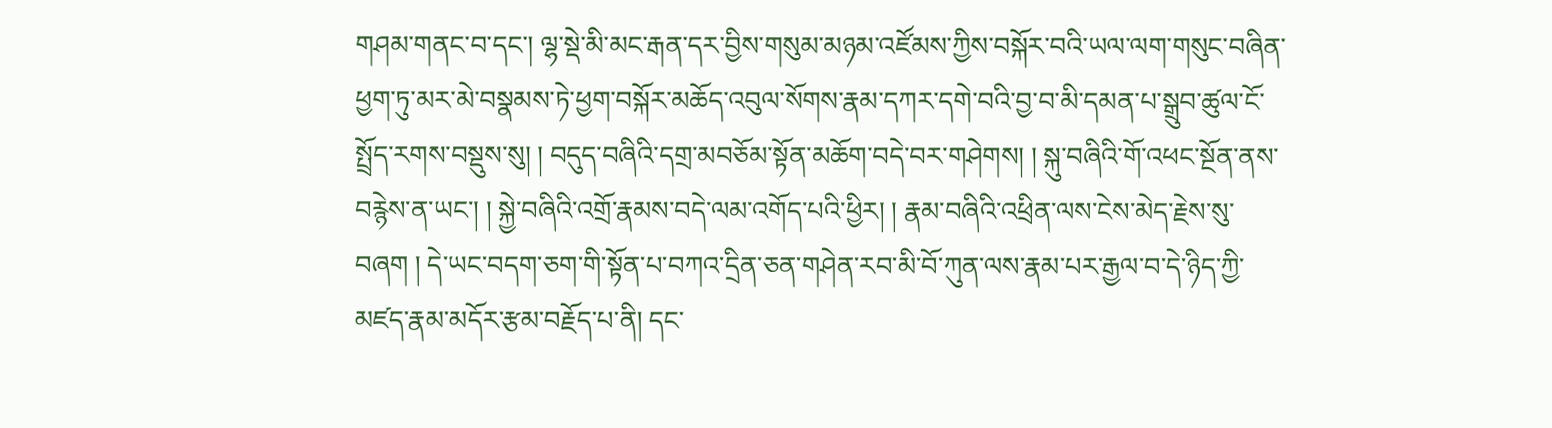གཤམ་གནང་བ་དང་། ལྷ་སྡེ་མི་མང་རྒན་དར་བྱིས་གསུམ་མཉམ་འཛོམས་ཀྱིས་བསྐོར་བའི་ཡལ་ལག་གསུང་བཞིན་ཕྱག་ཏུ་མར་མེ་བསྣམས་ཏེ་ཕྱག་བསྐོར་མཆོད་འབུལ་སོགས་རྣམ་དཀར་དགེ་བའི་བྱ་བ་མི་དམན་པ་སྒྲུབ་ཚུལ་ངོ་སྤྲོད་རགས་བསྡུས་སུ། ། བདུད་བཞིའི་དགྲ་མབཅོམ་སྟོན་མཆོག་བདེ་བར་གཤེགས། ། སྐུ་བཞིའི་གོ་འཕང་སྔོན་ནས་བརྙེས་ན་ཡང་། ། སྐྱེ་བཞིའི་འགྲོ་རྣམས་བདེ་ལམ་འགོད་པའི་ཕྱིར། ། རྣམ་བཞིའི་འཕྲིན་ལས་ངེས་མེད་རྗེས་སུ་བཞག ། དེ་ཡང་བདག་ཅག་གི་སྟོན་པ་བཀའ་དྲིན་ཅན་གཤེན་རབ་མི་བོ་ཀུན་ལས་རྣམ་པར་རྒྱལ་བ་དེ་ཉིད་ཀྱི་མཛད་རྣམ་མདོར་རྩམ་བརྗོད་པ་ནི། དང་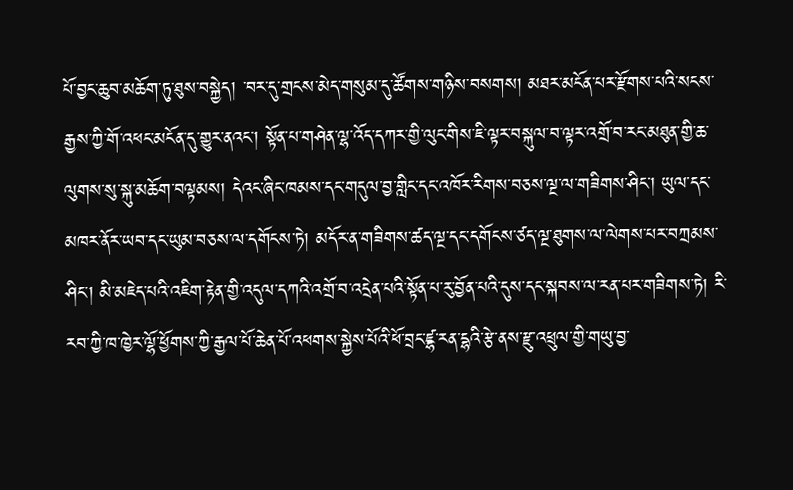པོ་བྱང་ཆུབ་མཆོག་ཏུ་ཐུས་བསྐྱེད། ་བར་དུ་གྲངས་མེད་གསུམ་དུ་ཚོགས་གཉིས་བསགས། མཐར་མངོན་པར་རྫོགས་པའི་སངས་རྒྱས་ཀྱི་གོ་འཕང་མངོན་དུ་གྱུར་ནའང་། སྟོན་པ་གཤེན་ལྷ་འོད་དཀར་གྱི་ལུང་གིས་ཇི་ལྟར་བསྐུལ་བ་ལྟར་འགྲོ་བ་རང་མཐུན་གྱི་ཆ་ལུགས་སུ་སྐུ་མཆོག་བལྟམས། དེའང་ཞིང་ཁམས་དང་གདུལ་བྱ་གླིང་དང་འཁོར་རིགས་བཅས་ལྔ་ལ་གཟིགས་ཤིང་། ཡུལ་དང་མཁར་ནོར་ཡབ་དང་ཡུམ་བཅས་ལ་དགོངས་ཏེ། མདོར་ན་གཟིགས་ཚད་ལྔ་དང་དགོངས་ཙད་ལྔ་ཐུགས་ལ་ལེགས་པར་བཀྲམས་ཤིང་། མི་མཇེད་པའི་འཇིག་རྟེན་གྱི་འདུལ་དཀའི་འགྲོ་བ་འདྲེན་པའི་སྟོན་པ་རུ་བྱོན་པའི་དུས་དང་སྐབས་ལ་རན་པར་གཟིགས་ཏེ། རི་རབ་ཀྱི་ཁ་ཁྱེར་ལྷོ་ཕྱོགས་ཀྱི་རྒྱལ་པོ་ཆེན་པོ་འཕགས་སྐྱེས་པོའི་ཕོ་བྲང་ཛྷ་རན་དྷའི་རྩེ་ནས་རྫུ་འཕྲུལ་གྱི་གཡུ་བྱ་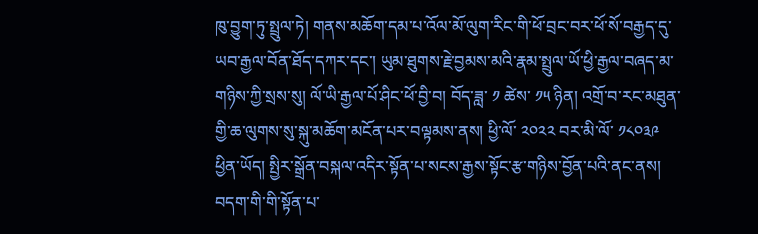ཁུ་བྱུག་ཏུ་སྤྲུལ་ཏེ། གནས་མཆོག་དམ་པ་འོལ་མོ་ལུག་རིང་གི་ཕོ་བྲང་བར་ཕོ་སོ་བརྒྱད་དུ་ཡབ་རྒྱལ་བོན་ཐོད་དཀར་དང་། ཡུམ་ཐུགས་རྗེ་བྱམས་མའི་རྣམ་སྤྲུལ་ཡོ་ཕྱི་རྒྱལ་བཞད་མ་གཉིས་ཀྱི་སྲས་སུ། ལོ་ཡི་རྒྱལ་པོ་ཤིང་ཕོ་བྱི་བ། བོད་ཟླ་ ༡ ཚེས་ ༡༥ ཉིན། འགྲོ་བ་རང་མཐུན་གྱི་ཆ་ལུགས་སུ་སྐུ་མཆོག་མངོན་པར་བལྟམས་ནས། ཕྱི་ལོ་ ༢༠༢༢ བར་མི་ལོ་ ༡༨༠༣༩ ཕྱིན་ཡོད། སྤྱིར་སྒྲོན་བསྐལ་འདིར་སྟོན་པ་སངས་རྒྱས་སྟོང་རྩ་གཉིས་བྱོན་པའི་ནང་ནས། བདག་གི་གི་སྟོན་པ་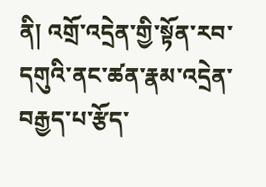ནི། འགྲོ་འདྲེན་གྱི་སྟོན་རབ་དགུའི་ནང་ཚན་རྣམ་འདྲེན་བརྒྱད་པ་རྩོད་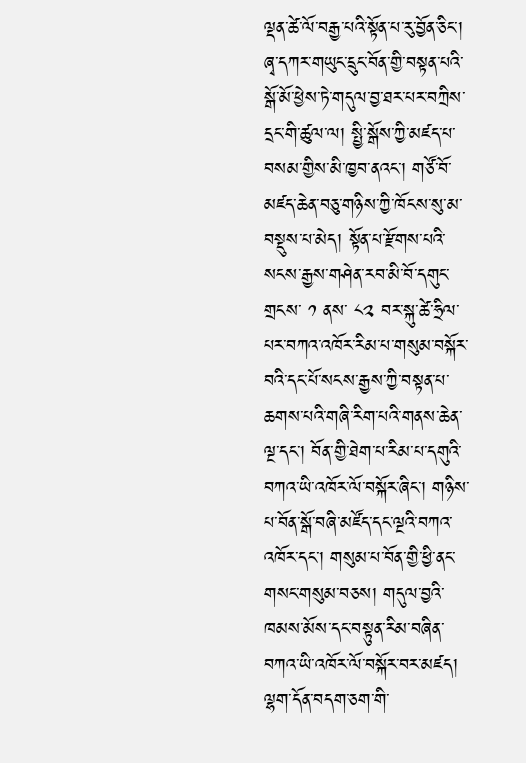ལྡན་ཚེ་ལོ་བརྒྱ་པའི་སྟོན་པ་རུ་བྱོན་ཅིང་། ཞྭ་དཀར་གཡུང་དྲུང་བོན་གྱི་བསྟན་པའི་སྒོ་མོ་ཕྱེས་ཏེ་གདུལ་བྱ་ཐར་པར་བཀྲིས་དྲང་གི་ཚུལ་ལ། སྤྱི་སྒོས་ཀྱི་མཛད་པ་བསམ་གྱིས་མི་ཁྱབ་ནའང་། གཙོ་བོ་མཛད་ཆེན་བཅུ་གཉིས་ཀྱི་ཁོངས་སུ་མ་བསྡུས་པ་མེད། སྟོན་པ་རྫོགས་པའི་སངས་རྒྱས་གཤེན་རབ་མི་བོ་དགུང་གྲངས་ ༡ ནས་ ༨༢ བར་སྐུ་ཚེ་ཧྲིལ་པར་བཀའ་འཁོར་རིམ་པ་གསུམ་བསྐོར་བའི་དང་པོ་སངས་རྒྱས་ཀྱི་བསྟན་པ་ཆགས་པའི་གཞི་རིག་པའི་གནས་ཆེན་ལྔ་དང་། བོན་གྱི་ཐེག་པ་རིམ་པ་དགུའི་བཀའ་ཡི་འཁོར་ལོ་བསྐོར་ཞིང་། གཉིས་པ་བོན་སྒོ་བཞི་མཛོད་དང་ལྔའི་བཀའ་འཁོར་དང་། གསུམ་པ་བོན་གྱི་ཕྱི་ནང་གསང་གསུམ་བཅས། གདུལ་བྱའི་ཁམས་མོས་དང་བསྟུན་རིམ་བཞིན་བཀའ་ཡི་འཁོར་ལོ་བསྐོར་བར་མཛད། ལྷག་དོན་བདག་ཅག་གི་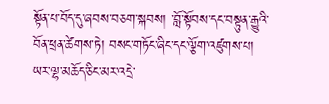སྟོན་པ་བོད་དུ་ཞབས་བཅག་སྐབས། ་བློ་སྟོབས་དང་བསྟུན་རྒྱུའི་བོན་ཕྲན་ཚེགས་ཏེ། བསང་གཏོང་ཞིང་དང་ལྕོག་འཛུགས་པ། ཡར་ལྷ་མཆོད་ཅིང་མར་འདྲེ་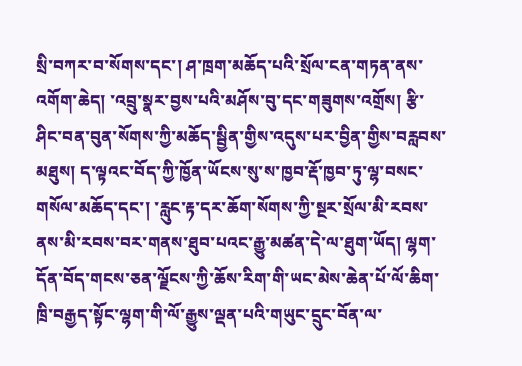སྲི་བཀར་བ་སོགས་དང་། ཤ་ཁྲག་མཆོད་པའི་སྲོལ་ངན་གཏན་ནས་འགོག་ཆེད། ་འབྲུ་སྣར་བྱས་པའི་མཤོས་བུ་དང་གཟུགས་འགྲོས། རྩི་ཤིང་བན་བུན་སོགས་ཀྱི་མཆོད་སྦྱིན་གྱིས་འདུས་པར་བྱིན་གྱིས་བརླབས་མཐུས། ད་ལྟའང་བོད་ཀྱི་ཁྱོན་ཡོངས་སུ་ས་ཁྱབ་རྡོ་ཁྱབ་ཏུ་ལྷ་བསང་གསོལ་མཆོད་དང་། ་རླུང་རྟ་དར་ཆོག་སོགས་ཀྱི་སྔར་སྲོལ་མི་རབས་ནས་མི་རབས་བར་གནས་ཐུབ་པའང་རྒྱུ་མཚན་དེ་ལ་ཐུག་ཡོད། ལྷག་དོན་བོད་གངས་ཅན་ལྗོངས་ཀྱི་ཆོས་རིག་གི་ཡང་མེས་ཆེན་པོ་ལོ་ཆིག་ཁྲི་བརྒྱད་སྟོང་ལྷག་གི་ལོ་རྒྱུས་ལྡན་པའི་གཡུང་དྲུང་བོན་ལ་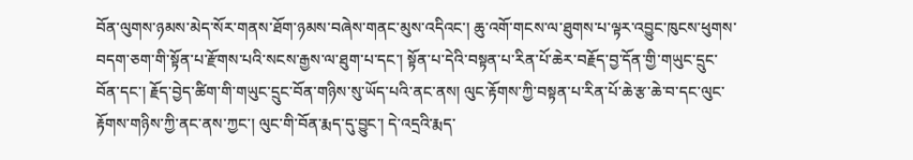བོན་ལུགས་ཉམས་མེད་སོར་གནས་ཐོག་ཉམས་བཞེས་གནང་མུས་འདིའང་། ཆུ་འགོ་གངས་ལ་ཐུགས་པ་ལྟར་འབྱུང་ཁུངས་ཕུགས་བདག་ཅག་གི་སྟོན་པ་རྫོགས་པའི་སངས་རྒྱས་ལ་ཐུག་པ་དང་། སྟོན་པ་དེའི་བསྟན་པ་རིན་པོ་ཆེར་བརྗོད་བྱ་དོན་གྱི་གཡུང་དྲུང་བོན་དང་། རྗོད་བྱེད་ཚིག་གི་གཡུང་དྲུང་བོན་གཉིས་སུ་ཡོད་པའི་ནང་ནས། ལུང་རྟོགས་ཀྱི་བསྟན་པ་རིན་པོ་ཆེ་རྩ་ཆེ་བ་དང་ལུང་རྟོགས་གཉིས་ཀྱི་ནང་ནས་ཀྱང་། ལུང་གི་བོན་རྨད་དུ་བྱུང་། དེ་འདྲའི་རྨད་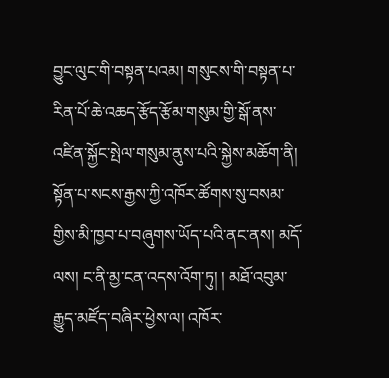བྱུང་ལུང་གི་བསྟན་པའམ། གསུངས་གི་བསྟན་པ་རིན་པོ་ཆེ་འཆད་རྩོད་རྩོམ་གསུམ་གྱི་སྒོ་ནས་འཛིན་སྐྱོང་སྤེལ་གསུམ་ནུས་པའི་སྐྱེས་མཆོག་ནི། སྟོན་པ་སངས་རྒྱས་ཀྱི་འཁོར་ཚོགས་སུ་བསམ་གྱིས་མི་ཁྱབ་པ་བཞུགས་ཡོད་པའི་ནང་ནས། མདོ་ལས། ང་ནི་མྱ་ངན་འདས་འོག་ཏུ། ། མཐོ་འབུམ་རྒྱུད་མཛོད་བཞིར་ཕྱེས་ལ། འཁོར་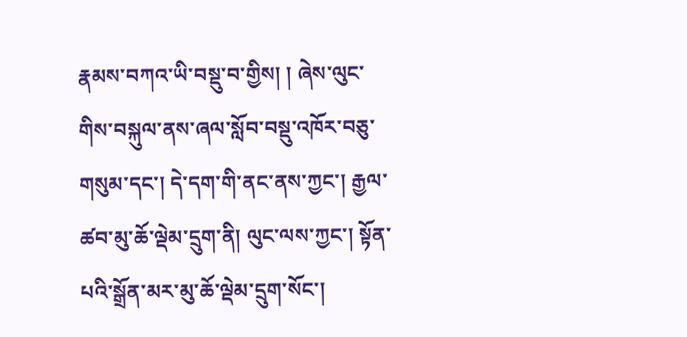རྣམས་བཀའ་ཡི་བསྡུ་བ་གྱིས། ། ཞེས་ལུང་གིས་བསྐུལ་ནས་ཞལ་སློབ་བསྡུ་འཁོར་བཅུ་གསུམ་དང་། དེ་དག་གི་ནང་ནས་ཀྱང་། རྒྱལ་ཚབ་མུ་ཆོ་ལྡེམ་དྲུག་ནི། ལུང་ལས་ཀྱང་། སྟོན་པའི་སྒྲོན་མར་མུ་ཆོ་ལྡེམ་དྲུག་སོང་།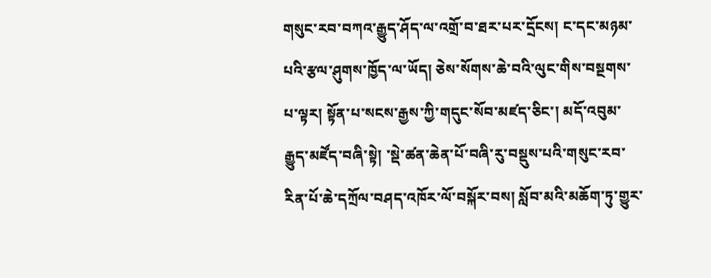གསུང་རབ་བཀའ་རྒྱུད་ཤོད་ལ་འགྲོ་བ་ཐར་པར་དྲོངས། ང་དང་མཉམ་པའི་རྩལ་ཤུགས་ཁྱོད་ལ་ཡོད། ཅེས་སོགས་ཆེ་བའི་ལུང་གིས་བསྔགས་པ་ལྟར། སྟོན་པ་སངས་རྒྱས་ཀྱི་གདུང་སོབ་མཛད་ཅིང་། མདོ་འབུམ་རྒྱུད་མཛོད་བཞི་སྟེ། ་སྡེ་ཚན་ཆེན་པོ་བཞི་རུ་བསྡུས་པའི་གསུང་རབ་རིན་པོ་ཆེ་དཀྲོལ་བཤད་འཁོར་ལོ་བསྐོར་བས། སློབ་མའི་མཆོག་ཏུ་གྱུར་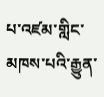པ་འཛམ་གླིང་མཁས་པའི་རྒྱུན་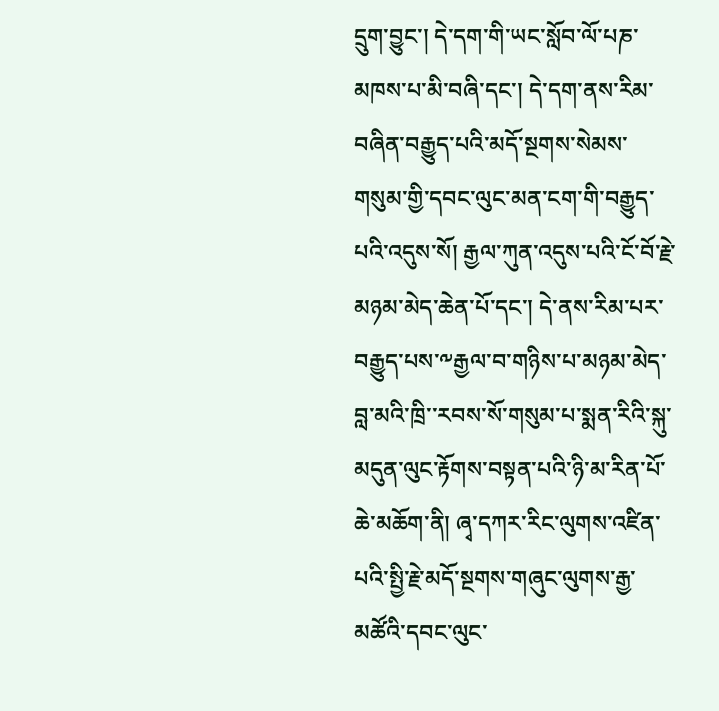དྲུག་བྱུང་། དེ་དག་གི་ཡང་སློབ་ལོ་པཎ་མཁས་པ་མི་བཞི་དང་། དེ་དག་ནས་རིམ་བཞིན་བརྒྱུད་པའི་མདོ་སྔགས་སེམས་གསུམ་གྱི་དབང་ལུང་མན་ངག་གི་བརྒྱུད་པའི་འདུས་སོ། རྒྱལ་ཀུན་འདུས་པའི་ངོ་བོ་རྗེ་མཉམ་མེད་ཆེན་པོ་དང་། དེ་ནས་རིམ་པར་བརྒྱུད་པས་༸རྒྱལ་བ་གཉིས་པ་མཉམ་མེད་བླ་མའི་ཁྲི་་རབས་སོ་གསུམ་པ་སྨན་རིའི་སྐུ་མདུན་ལུང་རྟོགས་བསྟན་པའི་ཉི་མ་རིན་པོ་ཆེ་མཆོག་ནི། ཞྭ་དཀར་རིང་ལུགས་འཛིན་པའི་སྤྱི་རྗེ་མདོ་སྔགས་གཞུང་ལུགས་རྒྱ་མཚོའི་དབང་ལུང་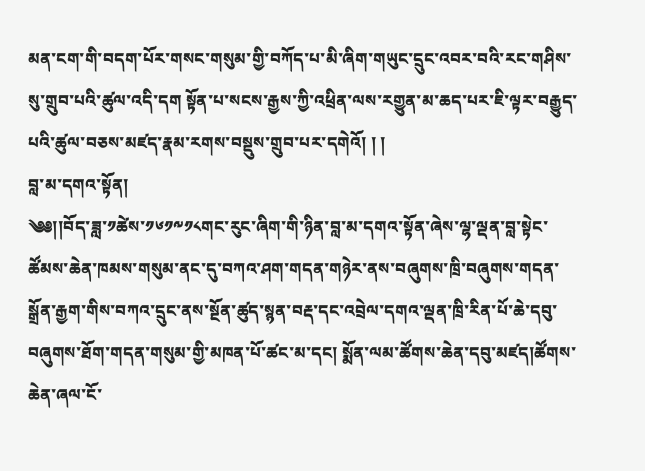མན་ངག་གི་བདག་པོར་གསང་གསུམ་གྱི་བཀོད་པ་མི་ཞིག་གཡུང་དྲུང་འབར་བའི་རང་གཤིས་སུ་གྲུབ་པའི་ཚུལ་འདི་དག སྟོན་པ་སངས་རྒྱས་ཀྱི་འཕྲིན་ལས་རགྱུན་མ་ཆད་པར་ཇི་ལྟར་བརྒྱུད་པའི་ཚུལ་བཅས་མཛད་རྣམ་རགས་བསྡུས་གྲུབ་པར་དགེའོ། ། །
བླ་མ་དགའ་སྟོན།
༄༅།།བོད་ཟླ་༡ཚེས་༡༦༡༸༡༨གང་རུང་ཞིག་གི་ཉིན་བླ་མ་དགའ་སྟོན་ཞེས་ལྷ་ལྡན་བླ་སྟེང་ཚོམས་ཆེན་ཁམས་གསུམ་ནང་དུ་བཀའ་ཤག་གདན་གཉེར་ནས་བཞུགས་ཁྲི་བཞུགས་གདན་སྒྲོན་རྒྱག་གིས་བཀའ་དྲུང་ནས་སྔོན་ཚུད་སྙན་བརྡ་དང་འབྲེལ་དགའ་ལྡན་ཁྲི་རིན་པོ་ཆེ་དབུ་བཞུགས་ཐོག་གདན་གསུམ་གྱི་མཁན་པོ་ཚང་མ་དང། སྨོན་ལམ་ཚོགས་ཆེན་དབུ་མཛད།ཚོགས་ཆེན་ཞལ་ངོ་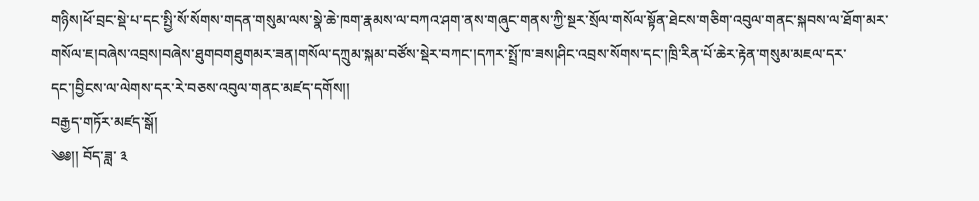གཉིས།ཕོ་བྲང་སྡེ་པ་དང་སྤྱི་སོ་སོགས་གདན་གསུམ་ལས་སྣེ་ཆེ་ཁག་རྣམས་ལ་བཀའ་ཤག་ནས་གཞུང་གནས་ཀྱི་སྔར་སྲོལ་གསོལ་སྟོན་ཐེངས་གཅིག་འབུལ་གནང་སྐབས་ལ་ཐོག་མར་གསོལ་ཇ།བཞེས་འབྲས།བཞེས་ཐུགབགཐུགམར་ཟན།གསོལ་དཀྲུམ་སྐམ་བཙོས་སྡེར་བཀང་།དཀར་སྤྲོ་ཁ་ཟས།ཤིང་འབྲས་སོགས་དང་།ཁྲི་རིན་པོ་ཆེར་རྟེན་གསུམ་མཇལ་དར་དང་།བྱིངས་ལ་ལེགས་དར་རེ་བཅས་འབུལ་གནང་མཛད་དགོས།།
བརྒྱད་གཏོར་མཛད་སྒོ།
༄༅།། བོད་ཟླ་ ༣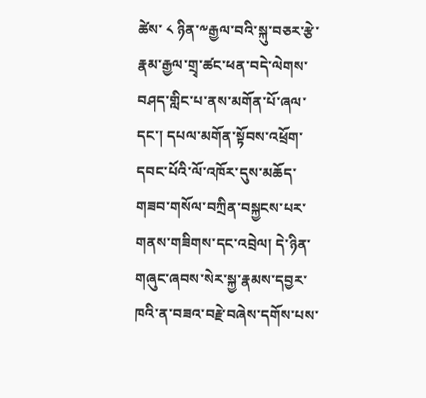ཚེས་ ༨ ཉིན་༸རྒྱལ་བའི་སྐུ་བཅར་རྩེ་རྣམ་རྒྱལ་གྲྭ་ཚང་ཕན་བདེ་ལེགས་བཤད་གླིང་པ་ནས་མགོན་པོ་ཞལ་དང་། དཔལ་མགོན་སྟོབས་འཕྲོག་དབང་པོའི་ལོ་འཁོར་དུས་མཆོད་གཟབ་གསོལ་བཀྲིན་བསྐྱངས་པར་གནས་གཟིགས་དང་འབྲེལ། དེ་ཉིན་གཞུང་ཞབས་སེར་སྐྱ་རྣམས་དབྱར་ཁའི་ན་བཟའ་བརྗེ་བཞེས་དགོས་པས་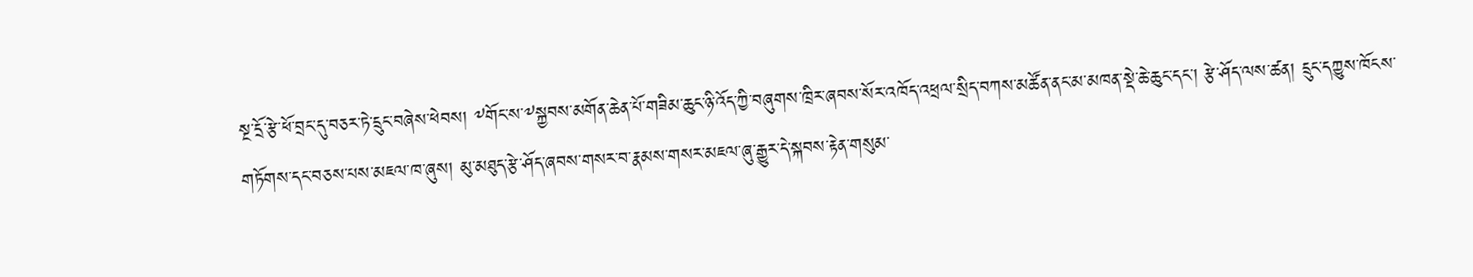སྔ་དྲོ་རྩེ་ཕོ་བྲང་དུ་བཅར་ཏེ་དྲུང་བཞེས་ཕེབས། ༸གོང་ས་༸སྐྱབས་མགོན་ཆེན་པོ་གཟིམ་ཆུང་ཉི་འོད་ཀྱི་བཞུགས་ཁྲིར་ཞབས་སོར་འཁོད་འཕྲལ་སྲིད་བཀས་མཚོན་ནང་མ་མཁན་སྡེ་ཆེ་ཆུང་དང་། རྩེ་ཤོད་ལས་ཚན། དྲུང་དཀྱུས་ཁོངས་གཏོགས་དང་བཅས་པས་མཇལ་ཁ་ཞུས། མུ་མཐུད་རྩེ་ཤོད་ཞབས་གསར་བ་རྣམས་གསར་མཇལ་ཞུ་རྒྱུར་དེ་སྐབས་རྟེན་གསུམ་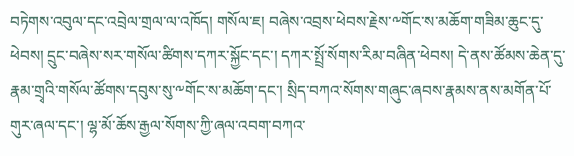བཏེགས་འབུལ་དང་འབྲེལ་གྲལ་ལ་འཁོད། གསོལ་ཇ། བཞེས་འབྲས་ཕེབས་རྗེས་༸གོང་ས་མཆོག་གཟིམ་ཆུང་དུ་ཕེབས། དྲུང་བཞེས་སར་གསོལ་ཚིགས་དཀར་སྐྱོང་དང་། དཀར་སྤྲོ་སོགས་རིམ་བཞིན་ཕེབས། དེ་ནས་ཚོམས་ཆེན་དུ་རྣམ་གྲྭའི་གསོལ་ཚོགས་དབུས་སུ་༸གོང་ས་མཆོག་དང་། སྲིད་བཀའ་སོགས་གཞུང་ཞབས་རྣམས་ནས་མགོན་པོ་གུར་ཞལ་དང་། ལྷ་མོ་ཆོས་རྒྱལ་སོགས་ཀྱི་ཞལ་འབག་བཀའ་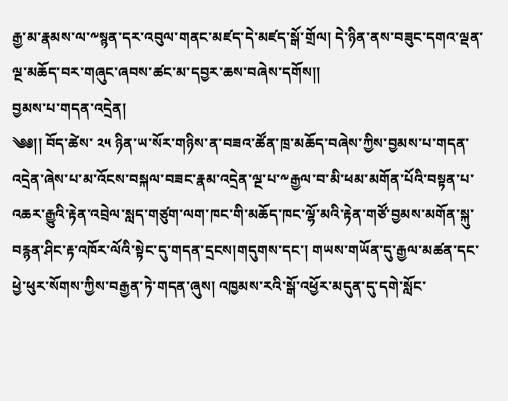རྒྱ་མ་རྣམས་ལ་༸སྙན་དར་འབུལ་གནང་མཛད་དེ་མཛད་སྒོ་གྲོལ། དེ་ཉིན་ནས་བཟུང་དགའ་ལྡན་ལྔ་མཆོད་བར་གཞུང་ཞབས་ཚང་མ་དབྱར་ཆས་བཞེས་དགོས།།
བྱམས་པ་གདན་འདྲེན།
༄༅།། བོད་ཚེས་ ༢༥ ཉིན་ཡ་སོར་གཉིས་ན་བཟའ་ཚོན་ཁྲ་མཆོད་བཞེས་ཀྱིས་བྱམས་པ་གདན་འདྲེན་ཞེས་པ་མ་འོངས་བསྐལ་བཟང་རྣམ་འདྲེན་ལྔ་པ་༸རྒྱལ་བ་མི་ཕམ་མགོན་པོའི་བསྟན་པ་འཆར་རྒྱུའི་རྟེན་འབྲེལ་སླད་གཙུག་ལག་ཁང་གི་མཆོད་ཁང་ལྷོ་མའི་རྟེན་གཙོ་བྱམས་མགོན་སྐུ་བརྙན་ཤིང་རྟ་འཁོར་ལོའི་སྟེང་དུ་གདན་དྲངས།གདུགས་དང་། གཡས་གཡོན་དུ་རྒྱལ་མཚན་དང་ཕྱེ་ཕུར་སོགས་ཀྱིས་བརྒྱན་ཏེ་གདན་ཞུས། འཁྱམས་རའི་སྒོ་འཕྱོར་མདུན་དུ་དགེ་སློང་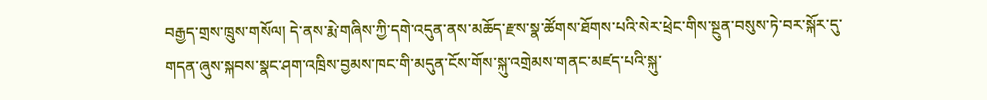བརྒྱད་གྲས་ཁྲུས་གསོལ། དེ་ནས་རྨེ་གཞིས་ཀྱི་དགེ་འདུན་ནས་མཆོད་རྫས་སྣ་ཚོགས་ཐོགས་པའི་སེར་ཕྲེང་གིས་སྔུན་བསུས་ཏེ་བར་སྐོར་དུ་གདན་ཞུས་སྐབས་སྣང་ཤག་འཁྲིས་བྱམས་ཁང་གི་མདུན་ངོས་གོས་སྐུ་འགྲེམས་གནང་མཛད་པའི་སྐུ་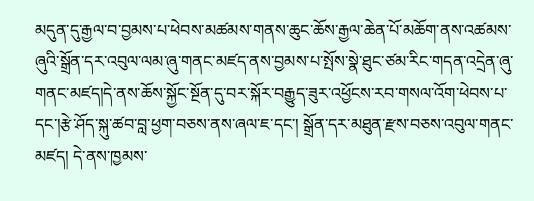མདུན་དུ་རྒྱལ་བ་བྱམས་པ་ཕེབས་མཚམས་གནས་ཆུང་ཆོས་རྒྱལ་ཆེན་པོ་མཆོག་ནས་འཚམས་ཞུའི་སྒྲོན་དར་འབུལ་ལམ་ཞུ་གནང་མཛད་ནས་བྱམས་པ་སྤོས་སྣེ་ཐུང་ཙམ་རིང་གདན་འདྲེན་ཞུ་གནང་མཛད།དེ་ནས་ཆོས་སྐྱོང་སྔོན་དུ་བར་སྐོར་བརྒྱུད་ཟུར་འཕྱོངས་རབ་གསལ་འོག་ཕེབས་པ་དང་།རྩེ་ཤོད་སྐུ་ཚབ་བླ་ཕྱག་བཅས་ནས་ཞལ་ཇ་དང་། སྒྲོན་དར་མཐུན་རྫས་བཅས་འབུལ་གནང་མཛད། དེ་ནས་ཁྱམས་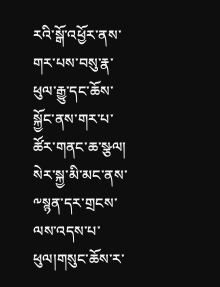རའི་སྒོ་འཕྱོར་ནས་གར་པས་བསུ་རྣ་ཕུལ་རྒྱུ་དང་ཆོས་སྐྱོང་ནས་གར་པ་ཚོར་གནང་ཆ་སྩལ། སེར་སྐྱ་མི་མང་ནས་༸སྙན་དར་གྲངས་ལས་འདས་པ་ཕུལ།གསུང་ཆོས་ར་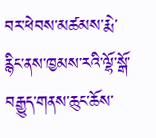བར་ཕེབས་མཚམས་རྨེ་རྙིང་ནས་ཁྱམས་རའི་ལྷོ་སྒོ་བརྒྱུད་གནས་ཆུང་ཆོས་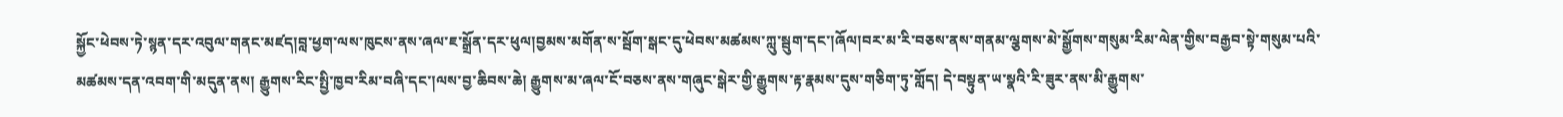སྐྱོང་ཕེབས་ཏེ་སྙན་དར་འབུལ་གནང་མཛད།བླ་ཕྱག་ལས་ཁུངས་ནས་ཞལ་ཇ་སྒྲོན་དར་ཕུལ།བྱམས་མགོན་ས་སྦོག་སྒང་དུ་ཕེབས་མཚམས་ཀླུ་སྦུག་དང་།ཞོལ།བར་མ་རི་བཅས་ནས་གནམ་ལྕགས་མེ་སྒྱོགས་གསུམ་རིམ་ལེན་གྱིས་བརྒྱབ་སྟེ་གསུམ་པའི་མཚམས་དན་འབག་གི་མདུན་ནས། རྒྱུགས་རིང་སྤྱི་ཁྱབ་རིམ་བཞི་དང་།ལས་བྱ་ཆིབས་ཆེ། རྒྱུགས་མ་ཞལ་ངོ་བཅས་ནས་གཞུང་སྒེར་གྱི་རྒྱུགས་རྟ་རྣམས་དུས་གཅིག་ཏུ་གློད། དེ་བསྟུན་ཡ་སྣའི་རི་ཟུར་ནས་མི་རྒྱུགས་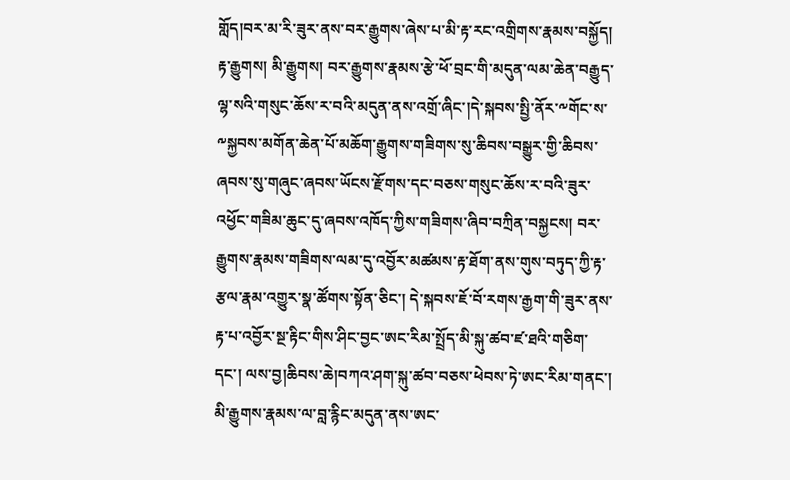གློད།བར་མ་རི་ཟུར་ནས་བར་རྒྱུགས་ཞེས་པ་མི་རྟ་རང་འགྲིགས་རྣམས་བསྐྱོད། རྟ་རྒྱུགས། མི་རྒྱུགས། བར་རྒྱུགས་རྣམས་རྩེ་ཕོ་བྲང་གི་མདུན་ལམ་ཆེན་བརྒྱུད་ལྷ་སའི་གསུང་ཆོས་ར་བའི་མདུན་ནས་འགྲོ་ཞིང་།དེ་སྐབས་སྤྱི་ནོར་༸གོང་ས་༸སྐྱབས་མགོན་ཆེན་པོ་མཆོག་རྒྱུགས་གཟིགས་སུ་ཆིབས་བསྒྱུར་གྱི་ཆིབས་ཞབས་སུ་གཞུང་ཞབས་ཡོངས་རྫོགས་དང་བཅས་གསུང་ཆོས་ར་བའི་ཟུར་འཕྱོང་གཟིམ་ཆུང་དུ་ཞབས་འཁོད་ཀྱིས་གཟིགས་ཞིབ་བཀྲིན་བསྐྱངས། བར་རྒྱུགས་རྣམས་གཟིགས་ལམ་དུ་འབྱོར་མཚམས་རྟ་ཐོག་ནས་གུས་བཏུད་ཀྱི་རྟ་རྩལ་རྣམ་འགྱུར་སྣ་ཚོགས་སྟོན་ཅིང་། དེ་སྐབས་ཇོ་བོ་རགས་རྒྱག་གི་ཟུར་ནས་རྟ་པ་འབྱོར་སྔ་རྟིང་གིས་ཤིང་བྱང་ཨང་རིམ་སྤྲོད་མི་སྐུ་ཚབ་ཛ་ཐའི་གཅིག་དང་། ལས་བྱ།ཆིབས་ཆེ།བཀའ་ཤག་སྐུ་ཚབ་བཅས་ཕེབས་ཏེ་ཨང་རིམ་གནང་། མི་རྒྱུགས་རྣམས་ལ་བླ་རྙིང་མདུན་ནས་ཨང་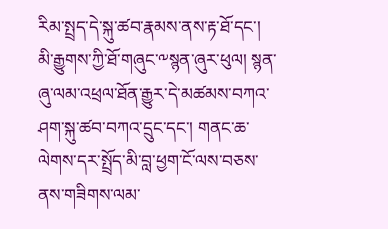རིམ་སྤྲད་དེ་སྐུ་ཚབ་རྣམས་ནས་རྟ་ཐོ་དང་། མི་རྒྱུགས་ཀྱི་ཐོ་གཞུང་༸སྙན་ཞུར་ཕུལ། སྙན་ཞུ་ལམ་འཕྲལ་ཐོན་རྒྱུར་དེ་མཚམས་བཀའ་ཤག་སྐུ་ཚབ་བཀའ་དྲུང་དང་། གནང་ཆ་ལེགས་དར་སྤྲོད་མི་བླ་ཕྱག་ངོ་ལས་བཅས་ནས་གཟིགས་ལམ་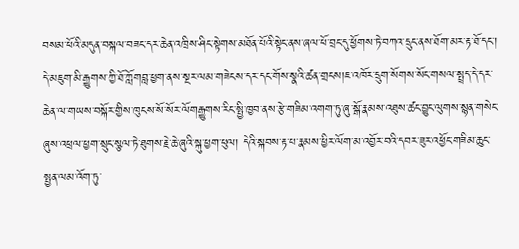བསམ་ཕོའི་མདུན་བསྐལ་བཟང་དར་ཆེན་འཁྲིས་ཤིང་སྟེགས་མཐོན་པོའི་སྟེང་ནས་ཞལ་ཕོ་བྲང་དུ་ཕྱོགས་ཏེ་བཀའ་དྲུང་ནས་ཐོག་མར་རྟ་ཐོ་དང་། དེ་མཇུག་མི་རྒྱུགས་ཀྱི་ཐོ་ཀློགབླ་ཕྱག་ནས་སྔར་ལམ་གཟེངས་དར་དང་གོས་སྣའི་ཚན་གྲངས།ཇ་འཁོར་དྲུག་སོགས་སོང་གསལ་སྤྲད་དེ་དར་ཆེན་ལ་གཡས་བསྐོར་གྱིས་ཁུངས་སོ་སོར་ལོགརྒྱུགས་རིང་སྤྱི་ཁྱབ་ནས་རྩེ་གཟིམ་འགག་ཏུ་ཞུ་སྒོ་རྣམས་འཐུས་ཚང་བྱུང་ལུགས་སྙན་གསེང་ཞུས་འཕྲལ་ཕྱག་སྲུང་སྩལ་ཏེ་ཐུགས་རྗེ་ཆེ་ཞུའི་སྐུ་ཕྱག་ཕུལ། དེའི་སྐབས་རྟ་པ་རྣམས་ཕྱིར་ལོག་མ་འབྱོར་བའི་དབར་ཟུར་འཕྱོང་གཟིམ་ཆུང་སྤྱན་ལམ་འོག་ཏུ་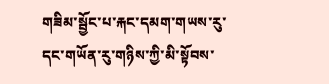གཟིམ་སྦྱོང་པ་རྐང་དམག་གཡས་རུ་དང་གཡོན་རུ་གཉིས་ཀྱི་མི་སྟོབས་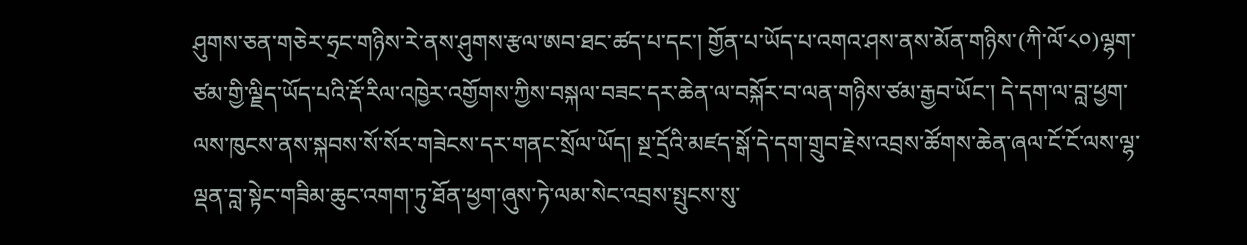ཤུགས་ཅན་གཅེར་ཧྲང་གཉིས་རེ་ནས་ཤུགས་རྩལ་ཨབ་ཐང་ཚད་པ་དང་། གྱོན་པ་ཡོད་པ་འགའ་ཤས་ནས་མོན་གཉིས་(ཀི་ལོ་༨༠)ལྷག་ཙམ་གྱི་ལྗིད་ཡོད་པའི་རྡོ་རིལ་འཁྱེར་འགྱོགས་ཀྱིས་བསྐལ་བཟང་དར་ཆེན་ལ་བསྐོར་བ་ལན་གཉིས་ཙམ་རྒྱབ་ཡོང་། དེ་དག་ལ་བླ་ཕྱག་ལས་ཁུངས་ནས་སྐབས་སོ་སོར་གཟེངས་དར་གནང་སྲོལ་ཡོད། སྔ་དྲོའི་མཛད་སྒོ་དེ་དག་གྲུབ་རྗེས་འབྲས་ཚོགས་ཆེན་ཞལ་ངོ་ངོ་ལས་ལྷ་ལྡན་བླ་སྟེང་གཟིམ་ཆུང་འགག་ཏུ་ཐོན་ཕྱག་ཞུས་ཏེ་ལམ་སེང་འབྲས་སྤུངས་སུ་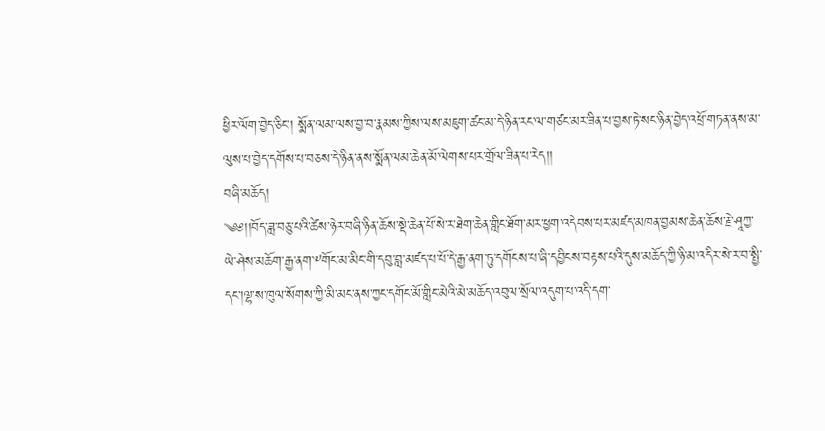ཕྱིར་ལོག་བྱེད་ཅིང་། སྨོན་ལམ་ལས་བྱ་བ་རྣམས་ཀྱིས་ལས་མཇུག་ཚང་མ་དེ་ཉིན་རང་ལ་གཙང་མར་ཟིན་པ་བྱས་ཏེ་སང་ཉིན་བྱེད་འཕྲོ་གཏན་ནས་མ་ལུས་པ་བྱེད་དགོས་པ་བཅས་དེ་ཉིན་ནས་སྨོན་ལམ་ཆེན་མོ་ལེགས་པར་གྲོལ་ཟིན་པ་རེད།།
བཞི་མཆོད།
༄༅།།བོད་ཟླ་བཅུ་པའི་ཚེས་ཉེར་བཞི་ཉིན་ཆོས་སྡེ་ཆེན་པོ་སེ་ར་ཐེག་ཆེན་གླིང་ཐོག་མར་ཕྱག་འདེབས་པར་མཛད་མཁན་བྱམས་ཆེན་ཆོས་རྗེ་ཤཱཀྱ་ཡེ་ཤེས་མཆོག་རྒྱ་ནག་༸གོང་མ་མིང་གི་དབུ་བླ་མཛད་པ་པོ་དེ་རྒྱ་ནག་ཏུ་དགོངས་པ་ཞི་དབྱིངས་བརྟས་པའི་དུས་མཆོད་ཀྱི་ཉི་མ་འདིར་སེ་ར་བ་སྤྱི་དང་།ལྷ་ས་ཁུལ་སོགས་ཀྱི་མི་མང་ནས་ཀྱང་དགོང་མོ་གླིང་མེའི་མེ་མཆོད་འབུལ་སྲོལ་འདུག་པ་འདི་དག་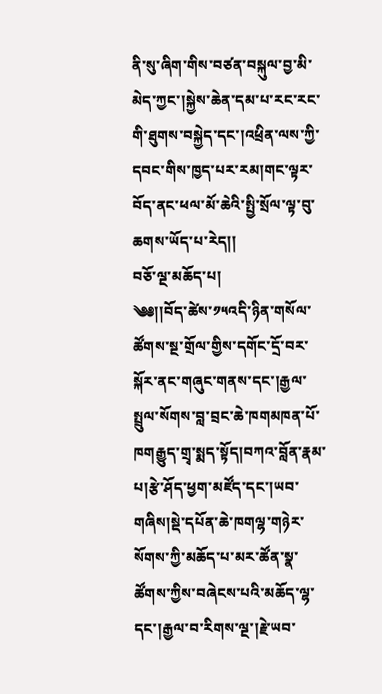ནི་སུ་ཞིག་གིས་བཙན་བསྐུལ་བྱ་མི་མེད་ཀྱང་།སྐྱེས་ཆེན་དམ་པ་རང་རང་གི་ཐུགས་བསྐྱེད་དང་།འཕྲིན་ལས་ཀྱི་དབང་གིས་ཁྱད་པར་རམ།གང་ལྟར་བོད་ནང་ཕལ་མོ་ཆེའི་སྤྱི་སྲོལ་ལྟ་བུ་ཆགས་ཡོད་པ་རེད།།
བཅོ་ལྔ་མཆོད་པ།
༄༅།།བོད་ཚེས་༡༥འདི་ཉིན་གསོལ་ཚོགས་སྔ་གྲོལ་གྱིས་དགོང་དྲོ་བར་སྐོར་ནང་གཞུང་གནས་དང་།རྒྱལ་སྤྲུལ་སོགས་བླ་བྲང་ཆེ་ཁགམཁན་པོ་ཁགརྒྱུད་གྲྭ་སྨད་སྟོད།བཀའ་བློན་རྣམ་པ།རྩེ་ཤོད་ཕྱག་མཛོད་དང་།ཡབ་གཞིས།སྡེ་དཔོན་ཆེ་ཁགལྷ་གཉེར་སོགས་ཀྱི་མཆོད་པ་མར་ཚོན་སྣ་ཚོགས་ཀྱིས་བཞེངས་པའི་མཆོད་ལྷ་དང་།རྒྱལ་བ་རིགས་ལྔ་།རྗེ་ཡབ་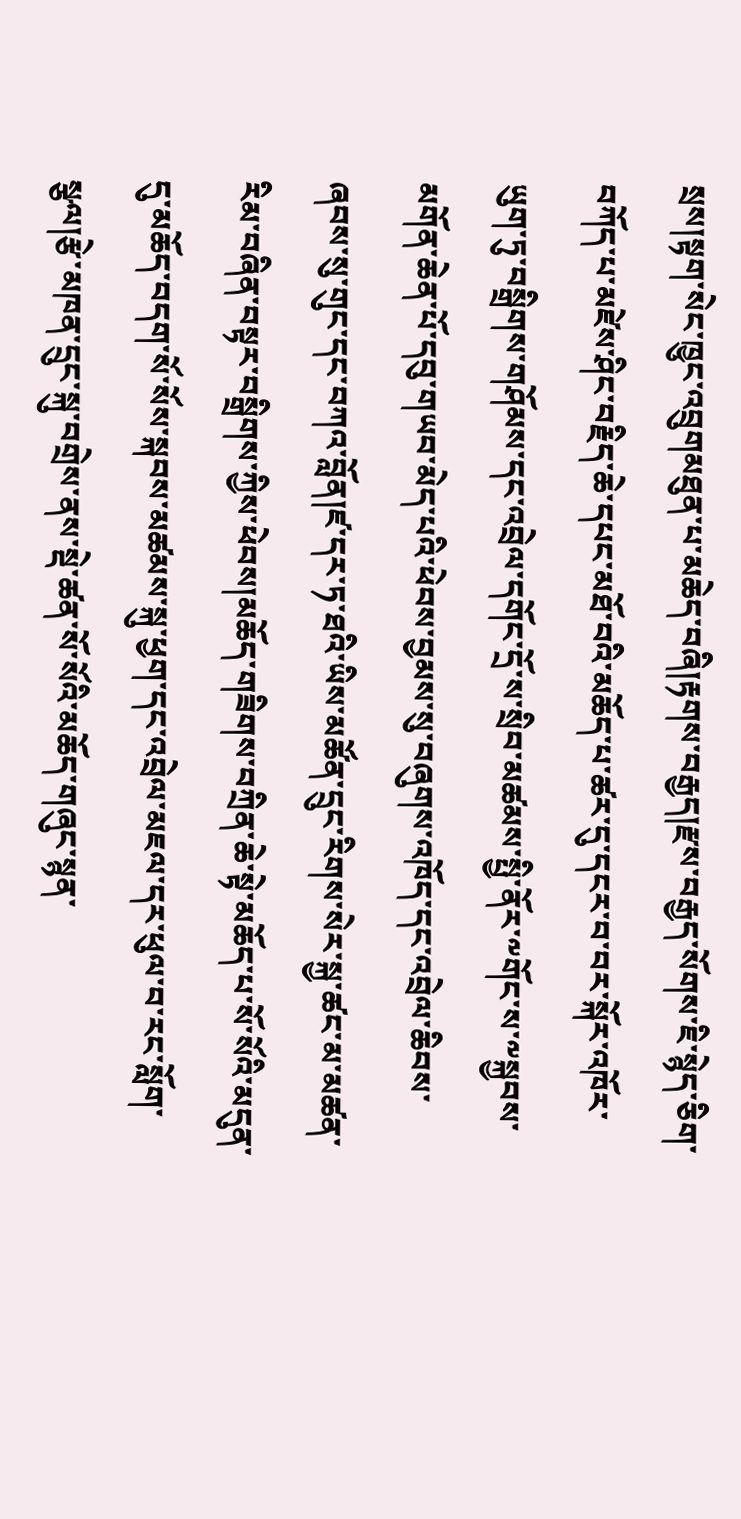སྲས།སྟག་སེང་ཁྱུང་འབྲུགམཐུན་པ་མཆེད་བཞི།རྟགས་བརྒྱད།རྫས་བརྒྱད་སོགས་ཇི་སྙེད་ཅིག་བཀོད་པ་མཛེས་ཤིང་བརྗིད་ཆེ་དཔང་མཐོ་བའི་མཆོད་པ་ཚར་དུ་དངར་བ་བར་སྐོར་འཁོར་ཡུག་ཏུ་བསྒྲིགས་གཤོམས་དང་འབྲེལ་དགོང་དྲོ་ས་སྲིབ་མཚམས་སྤྱི་ནོར་༸གོང་ས་༸སྐྱབས་མགོན་ཆེན་པོ་དབུ་གཡབ་མེད་པའི་ཕེབས་བྱམས་སུ་བཞུགས་འཁོད་དང་འབྲེལ་ཆིབས་ཞབས་སུ་གུང་དང་བཀའ་བློན།ཛ་དར་ཏ་ཐའི་ཡིས་མཚོན་དྲུང་རིགས་སེར་སྐྱ་ཚང་མ་མཚན་རིམ་བཞིན་བསྟར་བསྒྲིགས་ཀྱིས་ཕེབས།མཆོད་གཟིགས་བཀྲིན་ཆེ་སྟེ་མཆོད་པ་སོ་སོའི་མདུན་དུ་མཆོད་བདག་སོ་སོས་སྐབས་མཚམས་སྐུ་ཕྱག་དང་འབྲེལ་མཇལ་དར་ཕུལ་བ་རང་སློག་སྩལ།རྩེ་མཁན་དྲུང་སྐུ་བགྲེས་ནས་སྡེ་ཚན་སོ་སོའི་མཆོད་གཞུང་སྙན་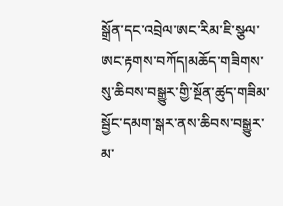སྒྲོན་དང་འབྲེལ་ཨང་རིམ་ཇི་སྩལ་ཨང་རྟགས་བཀོད།མཆོད་གཟིགས་སུ་ཆིབས་བསྒྱུར་གྱི་སྔོན་ཚུད་གཟིམ་སྦྱོང་དམག་སྒར་ནས་ཆིབས་བསྒྱུར་མ་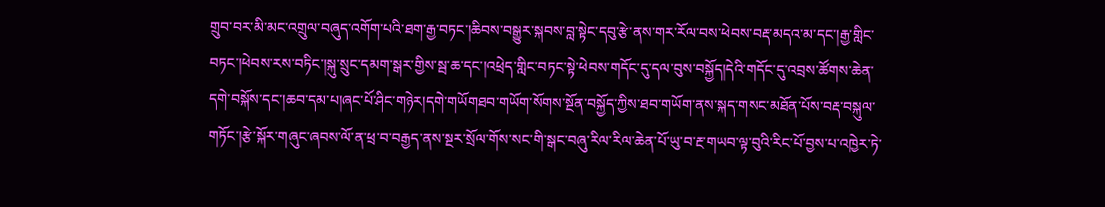གྲུབ་བར་མི་མང་འགྲུལ་བཞུད་འགོག་པའི་ཐག་རྒྱ་བཏང་།ཆིབས་བསྒྱུར་སྐབས་བླ་སྟེང་དབུ་རྩེ་ནས་གར་རོལ་བས་ཕེབས་བརྡ་མདའ་མ་དང་།རྒྱ་གླིང་བཏང་།ཕེབས་རས་བཏིང་།སྐུ་སྲུང་དམག་སྒར་གྱིས་སྦ་ཆ་དང་།འཕྲེད་གླིང་བཏང་སྟེ་ཕེབས་གདོང་དུ་དལ་བུས་བསྐྱོད།དེའི་གདོང་དུ་འབྲས་ཚོགས་ཆེན་དགེ་བསྐོས་དང་།ཆབ་དམ་པ།ཞང་པོ་ཤིང་གཉེར།དགེ་གཡོགཐབ་གཡོག་སོགས་སྔོན་བསྐྱོད་ཀྱིས་ཐབ་གཡོག་ནས་སྐད་གསང་མཐོན་པོས་བརྡ་བསྐུལ་གཏོང་།རྩེ་སྐོར་གཞུང་ཞབས་ལོ་ན་ཕྲ་བ་བརྒྱད་ནས་སྔར་སྲོལ་གོས་སང་གི་སྒང་བཞུ་རིལ་རིལ་ཆེན་པོ་ཡུ་བ་རྔ་གཡབ་ལྟ་བུའི་རིང་པོ་བྱས་པ་འཁྱེར་ཏེ་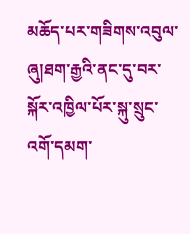མཆོད་པར་གཟིགས་འབུལ་ཞུ།ཐག་རྒྱའི་ནང་དུ་བར་སྐོར་འཁྱིལ་པོར་སྐུ་སྲུང་འགོ་དམག་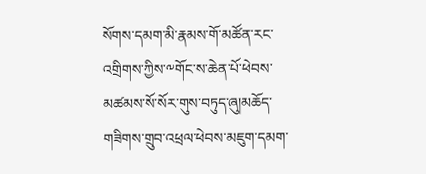སོགས་དམག་མི་རྣམས་གོ་མཚོན་རང་འགྲིགས་ཀྱིས་༸གོང་ས་ཆེན་པོ་ཕེབས་མཚམས་སོ་སོར་གུས་བཏུད་ཞུ།མཆོད་གཟིགས་གྲུབ་འཕྲལ་ཕེབས་མཇུག་དམག་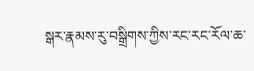སྒར་རྣམས་རུ་བསྒྲིགས་ཀྱིས་རང་རང་རོལ་ཆ་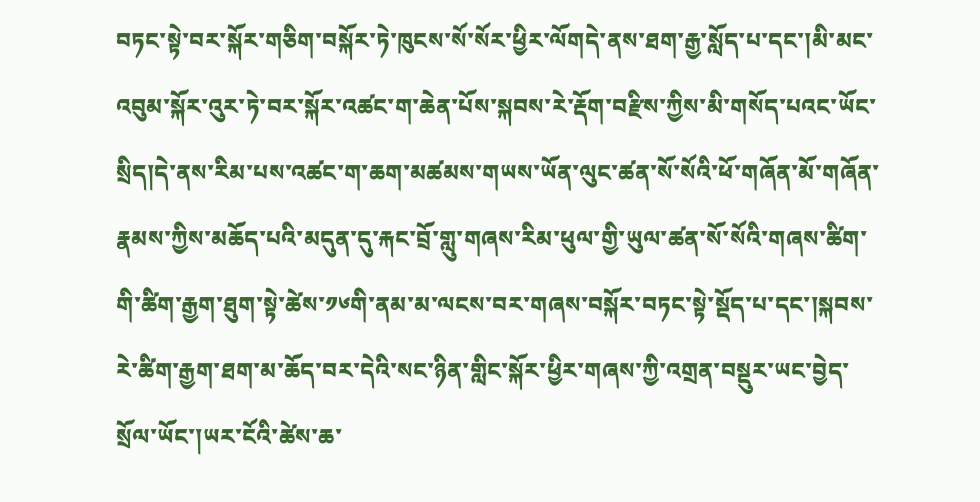བཏང་སྟེ་བར་སྐོར་གཅིག་བསྐོར་ཏེ་ཁུངས་སོ་སོར་ཕྱིར་ལོགདེ་ནས་ཐག་རྒྱ་སློད་པ་དང་།མི་མང་འབུམ་སྐོར་འུར་ཏེ་བར་སྐོར་འཚང་ག་ཆེན་པོས་སྐབས་རེ་རྡོག་བརྫིས་ཀྱིས་མི་གསོད་པའང་ཡོང་སྲིད།དེ་ནས་རིམ་པས་འཚང་ག་ཆག་མཚམས་གཡས་ཡོན་ལུང་ཚན་སོ་སོའི་ཕོ་གཞོན་མོ་གཞོན་རྣམས་ཀྱིས་མཆོད་པའི་མདུན་དུ་རྐང་བྲོ་གླུ་གཞས་རིམ་ཕུལ་གྱི་ཡུལ་ཚན་སོ་སོའི་གཞས་ཚིག་གི་ཚིག་རྒྱག་ཐུག་སྟེ་ཚེས་༡༦གི་ནམ་མ་ལངས་བར་གཞས་བསྐོར་བཏང་སྟེ་སྡོད་པ་དང་།སྐབས་རེ་ཚིག་རྒྱག་ཐག་མ་ཆོད་བར་དེའི་སང་ཉིན་གླིང་སྐོར་ཕྱིར་གཞས་ཀྱི་འགྲན་བསྡུར་ཡང་བྱེད་སྲོལ་ཡོང་།ཡར་ངོའི་ཚེས་ཆ་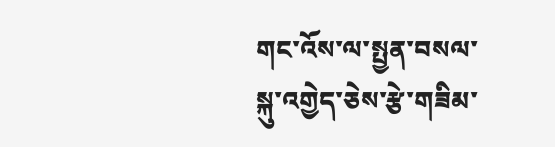གང་འོས་ལ་སྤྱན་བསལ་སྐུ་འགྱེད་ཅེས་རྩེ་གཟིམ་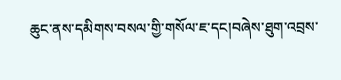ཆུང་ནས་དམིགས་བསལ་གྱི་གསོལ་ཇ་དང།བཞེས་ཐུག་འབྲས་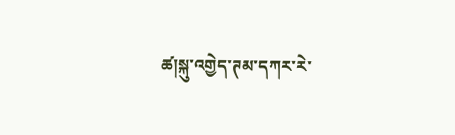ཚ།སྐུ་འགྱེད་ཊམ་དཀར་རེ་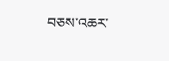བཅས་འཆར་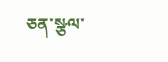ཅན་སྩལ་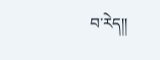བ་རེད།།